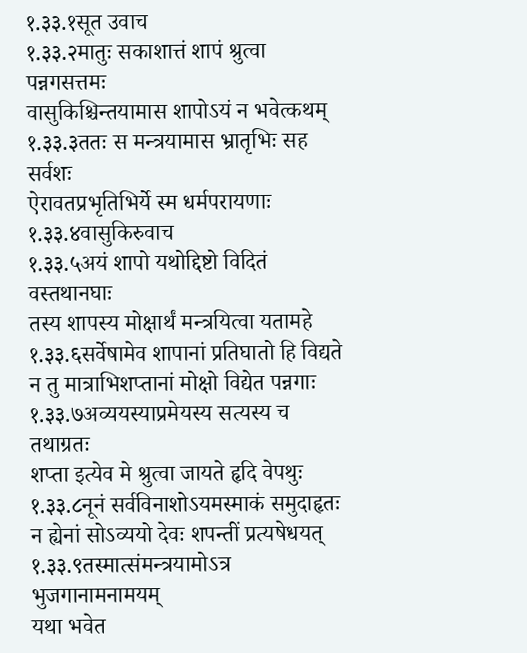१.३३.१सूत उवाच
१.३३.२मातुः सकाशात्तं शापं श्रुत्वा पन्नगसत्तमः
वासुकिश्चिन्तयामास शापोऽयं न भवेत्कथम्
१.३३.३ततः स मन्त्रयामास भ्रातृभिः सह सर्वशः
ऐरावतप्रभृतिभिर्ये स्म धर्मपरायणाः
१.३३.४वासुकिरुवाच
१.३३.५अयं शापो यथोद्दिष्टो विदितं वस्तथानघाः
तस्य शापस्य मोक्षार्थं मन्त्रयित्वा यतामहे
१.३३.६सर्वेषामेव शापानां प्रतिघातो हि विद्यते
न तु मात्राभिशप्तानां मोक्षो विद्येत पन्नगाः
१.३३.७अव्ययस्याप्रमेयस्य सत्यस्य च तथाग्रतः
शप्ता इत्येव मे श्रुत्वा जायते हृदि वेपथुः
१.३३.८नूनं सर्वविनाशोऽयमस्माकं समुदाहृतः
न ह्येनां सोऽव्ययो देवः शपन्तीं प्रत्यषेधयत्
१.३३.९तस्मात्संमन्त्रयामोऽत्र भुजगानामनामयम्
यथा भवेत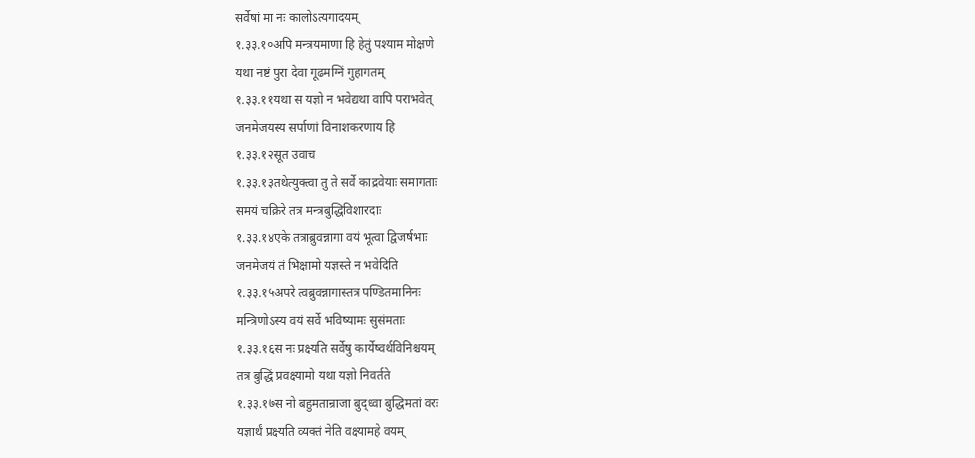सर्वेषां मा नः कालोऽत्यगादयम्
१.३३.१०अपि मन्त्रयमाणा हि हेतुं पश्याम मोक्षणे
यथा नष्टं पुरा देवा गूढमग्निं गुहागतम्
१.३३.११यथा स यज्ञो न भवेद्यथा वापि पराभवेत्
जनमेजयस्य सर्पाणां विनाशकरणाय हि
१.३३.१२सूत उवाच
१.३३.१३तथेत्युक्त्वा तु ते सर्वे काद्रवेयाः समागताः
समयं चक्रिरे तत्र मन्त्रबुद्धिविशारदाः
१.३३.१४एके तत्राब्रुवन्नागा वयं भूत्वा द्विजर्षभाः
जनमेजयं तं भिक्षामो यज्ञस्ते न भवेदिति
१.३३.१५अपरे त्वब्रुवन्नागास्तत्र पण्डितमानिनः
मन्त्रिणोऽस्य वयं सर्वे भविष्यामः सुसंमताः
१.३३.१६स नः प्रक्ष्यति सर्वेषु कार्येष्वर्थविनिश्चयम्
तत्र बुद्धिं प्रवक्ष्यामो यथा यज्ञो निवर्तते
१.३३.१७स नो बहुमतान्राजा बुद्ध्वा बुद्धिमतां वरः
यज्ञार्थं प्रक्ष्यति व्यक्तं नेति वक्ष्यामहे वयम्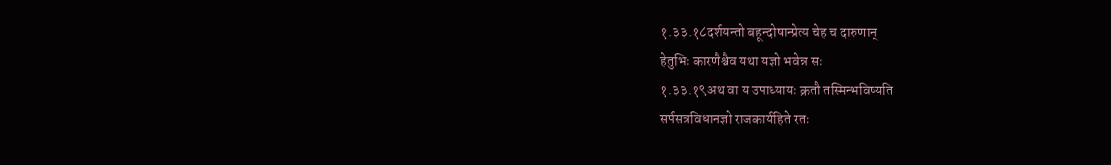१.३३.१८दर्शयन्तो बहून्दोषान्प्रेत्य चेह च दारुणान्
हेतुभिः कारणैश्चैव यथा यज्ञो भवेन्न सः
१.३३.१९अथ वा य उपाध्यायः क्रतौ तस्मिन्भविष्यति
सर्पसत्रविधानज्ञो राजकार्यहिते रतः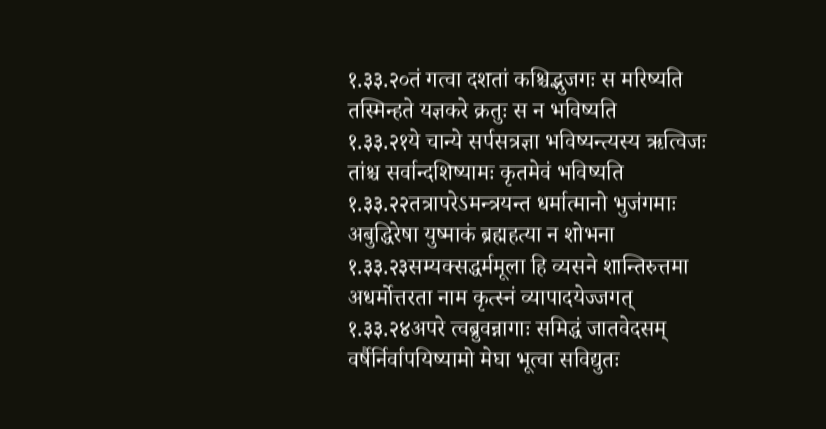१.३३.२०तं गत्वा दशतां कश्चिद्भुजगः स मरिष्यति
तस्मिन्हते यज्ञकरे क्रतुः स न भविष्यति
१.३३.२१ये चान्ये सर्पसत्रज्ञा भविष्यन्त्यस्य ऋत्विजः
तांश्च सर्वान्दशिष्यामः कृतमेवं भविष्यति
१.३३.२२तत्रापरेऽमन्त्रयन्त धर्मात्मानो भुजंगमाः
अबुद्धिरेषा युष्माकं ब्रह्महत्या न शोभना
१.३३.२३सम्यक्सद्धर्ममूला हि व्यसने शान्तिरुत्तमा
अधर्मोत्तरता नाम कृत्स्नं व्यापादयेज्जगत्
१.३३.२४अपरे त्वब्रुवन्नागाः समिद्धं जातवेदसम्
वर्षैर्निर्वापयिष्यामो मेघा भूत्वा सविद्युतः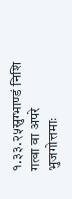१.३३.२५स्रुग्भाण्डं निशि गत्वा वा अपरे भुजगोत्तमाः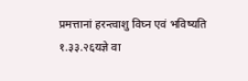प्रमत्तानां हरन्त्वाशु विघ्न एवं भविष्यति
१.३३.२६यज्ञे वा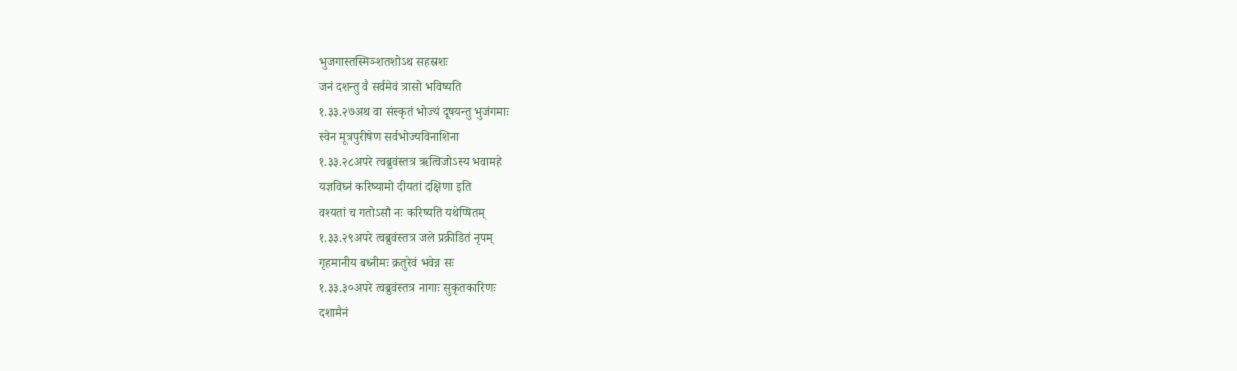भुजगास्तस्मिञ्शतशोऽथ सहस्रशः
जनं दशन्तु वै सर्वमेवं त्रासो भविष्यति
१.३३.२७अथ वा संस्कृतं भोज्यं दूषयन्तु भुजंगमाः
स्वेन मूत्रपुरीषेण सर्वभोज्यविनाशिना
१.३३.२८अपरे त्वब्रुवंस्तत्र ऋत्विजोऽस्य भवामहे
यज्ञविघ्नं करिष्यामो दीयतां दक्षिणा इति
वश्यतां च गतोऽसौ नः करिष्यति यथेप्षितम्
१.३३.२९अपरे त्वब्रुवंस्तत्र जले प्रक्रीडितं नृपम्
गृहमानीय बध्नीमः क्रतुरेवं भवेन्न सः
१.३३.३०अपरे त्वब्रुवंस्तत्र नागाः सुकृतकारिणः
दशामैनं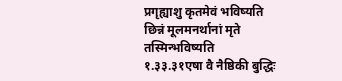प्रगृह्याशु कृतमेवं भविष्यति
छिन्नं मूलमनर्थानां मृते तस्मिन्भविष्यति
१.३३.३१एषा वै नैष्ठिकी बुद्धिः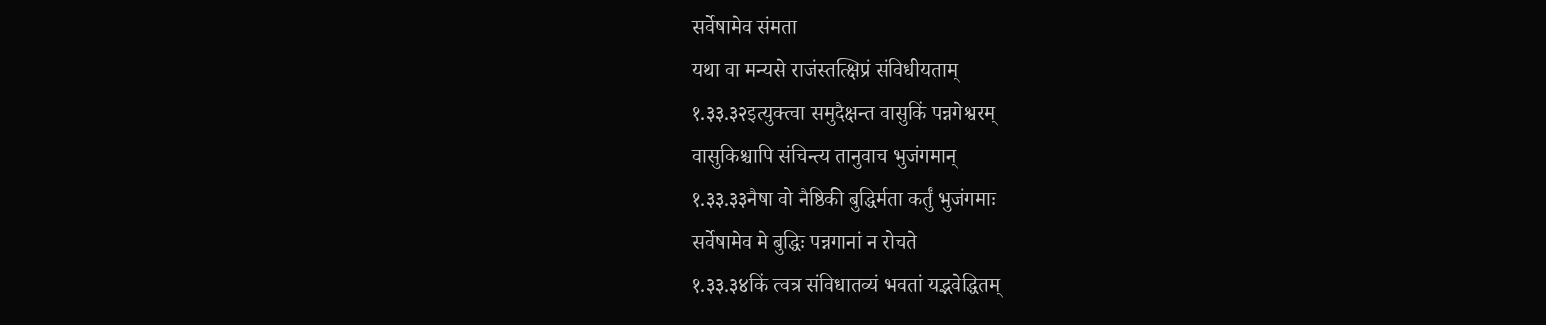सर्वेषामेव संमता
यथा वा मन्यसे राजंस्तत्क्षिप्रं संविधीयताम्
१.३३.३२इत्युक्त्वा समुदैक्षन्त वासुकिं पन्नगेश्वरम्
वासुकिश्चापि संचिन्त्य तानुवाच भुजंगमान्
१.३३.३३नैषा वो नैष्ठिकी बुद्धिर्मता कर्तुं भुजंगमाः
सर्वेषामेव मे बुद्धिः पन्नगानां न रोचते
१.३३.३४किं त्वत्र संविधातव्यं भवतां यद्भवेद्धितम्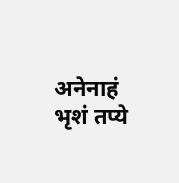अनेनाहं भृशं तप्ये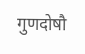गुणदोषौ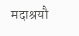मदाश्रयौ